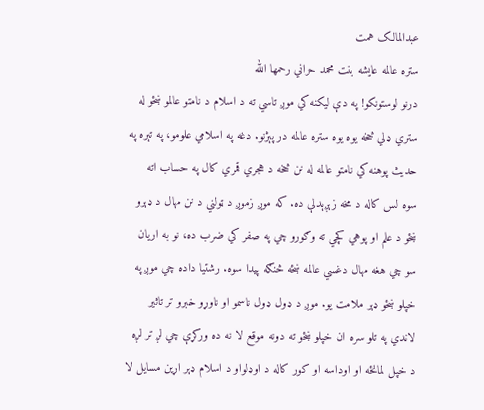عبدالمالک همت
ستره عالمه عايشه بنت محمد حراني رحمها الله
درنو لوستونکو! په دې ليکنه کي موږ تاسي ته د اسلام د نامتو عالمو ښځو له ستري ډلي څخه يوه يوه ستره عالمه در پېژنو. دغه په اسلامي علومو، په تېره په حديث پوهنه کي نامتو عالمه له نن څخه د هجري قمري کال په حساب اته سوه لس کاله د مخه زېږېدلې ده. که موږ زموږ د ټولني د نن مهال د ډېرو ښځو د علم او پوهي کچي ته وګورو چي په صفر کي ضرب ده، نو به اريان سو چي هغه مهال دغسي عالمه ښځه څنګه پيدا سوه. رشتيا داده چي موږ په خپلو ښځو ډېر ملامت يو. موږ د ډول ډول ناسمو او ناوړو خبرو تر تاثير لاندي په تلو سره ان خپلو ښځو ته دونه موقع لا نه ده ورکړې چي لږ تر لږه د خپل لمانځه او اوداسه او کور کاله د اوډلواو د اسلام ډېر اړين مسايل لا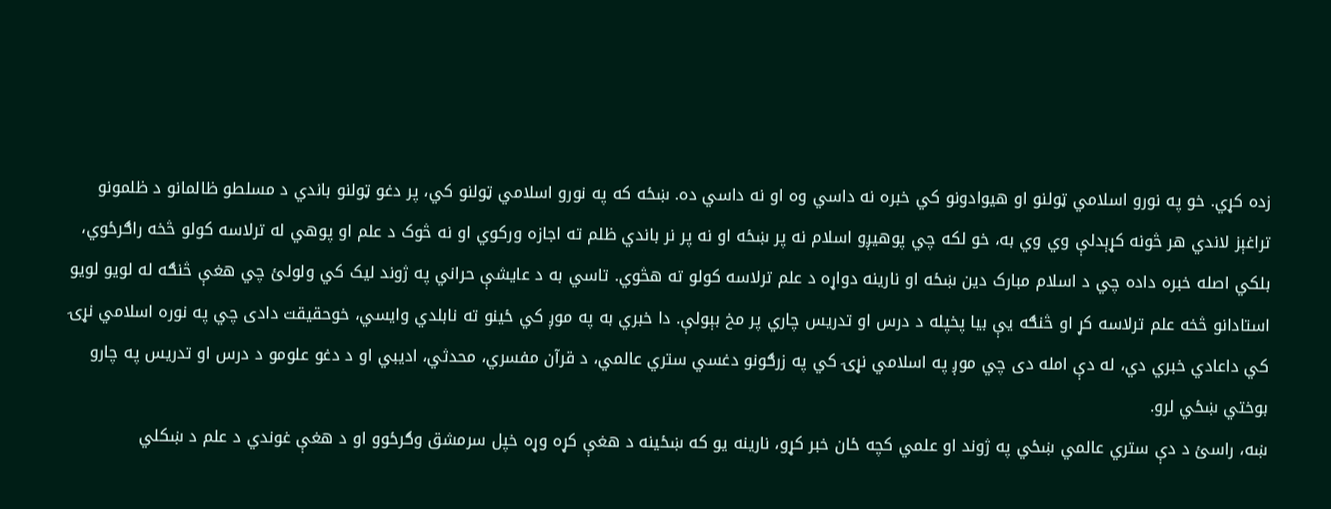زده کړي. خو په نورو اسلامي ټولنو او هيوادونو کي خبره نه داسي وه او نه داسي ده. ښځه که په نورو اسلامي ټولنو کي، پر دغو ټولنو باندي د مسلطو ظالمانو د ظلمونو تراغېز لاندي هر څونه کړېدلې وي وي به، خو لکه چي پوهيږو اسلام نه پر ښځه او نه پر نر باندي ظلم ته اجازه ورکوي او نه څوک د علم او پوهي له ترلاسه کولو څخه راګرځوي، بلکي اصله خبره داده چي د اسلام مبارک دين ښځه او نارينه دواړه د علم ترلاسه کولو ته هڅوي. تاسي به د عايشې حراني په ژوند ليک کي ولولئ چي هغې څنګه له لويو لويو استادانو څخه علم ترلاسه کړ او څنګه يې بيا پخپله د درس او تدريس چاري پر مخ بېولې. دا خبري به په موږ کي ځينو ته نابلدي وايسي، خوحقيقت دادى چي په نوره اسلامي نړۍ کي داعادي خبري دي، له دې امله دى چي موږ په اسلامي نړۍ کي په زرګونو دغسي ستري عالمي، د قرآن مفسري، محدثي، اديبي او د دغو علومو د درس او تدريس په چارو بوختي ښځي لرو.
ښه، راسئ د دې ستري عالمي ښځي په ژوند او علمي کچه ځان خبر کړو، نارينه يو که ښځينه د هغې کړه وړه خپل سرمشق وګرځوو او د هغې غوندي د علم د ښکلي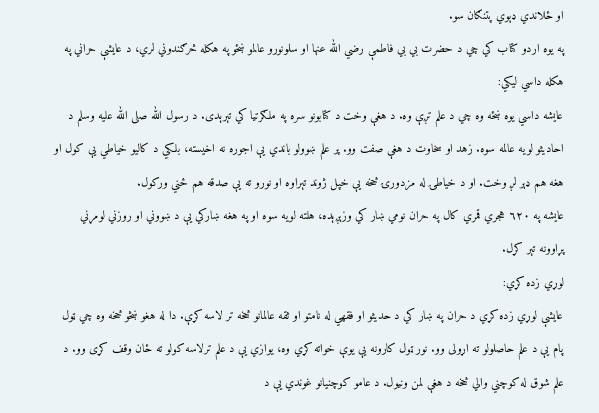او ځلاندي ډېوي پتنګان سو.
په يوه اردو کتاب کي چي د حضرت بي بي فاطمې رضي الله عنها او سلونورو عالمو ښځو په هکله څرګندوني لري، د عايشې حراني په هکله داسي ليکي:
عايشه داسي يوه ښځه وه چي د علم تږې وه. د هغې وخت د کتابونو سره په ملګرتيا کي تېرېدى. د رسول الله صلى الله عليه وسلم د احاديثو لويه عالمه سوه. زهد او سخاوت د هغې صفت وو. پر علم ښوولو باندي يې اجوره نه اخيسته، بلکي د کاليو خياطي يې کول او هغه هم ډېر لږ وخت. او د خياطۍ له مزدورۍ څخه يې خپل ژوند تېراوه او نورو ته يې صدقه هم ځني ورکول.
عايشه په ٦٢٠ هجري قمري کال په حران نومي ښار کي وزېږېده، هلته لويه سوه او په هغه ښارکي يې د ښووني او روزني لومړني پړاوونه تېر کړل.
لوړي زده کړي:
عايشې لوړي زده کړي د حران په ښار کي د حديثو او فقهي له نامتو او ثقه عالمانو څخه تر لاسه کړې. دا له هغو ښڅو څخه وه چي ټول پام يې د علم حاصلولو ته اړولى وو. نور ټول کارونه يې يوې خواته کړي وه، يوازي يې د علم ترلاسه کولو ته ځان وقف کړى وو. د علم شوق له کوچني والي څخه د هغې لمن ونيول. د عامو کوچنيانو غوندي يې د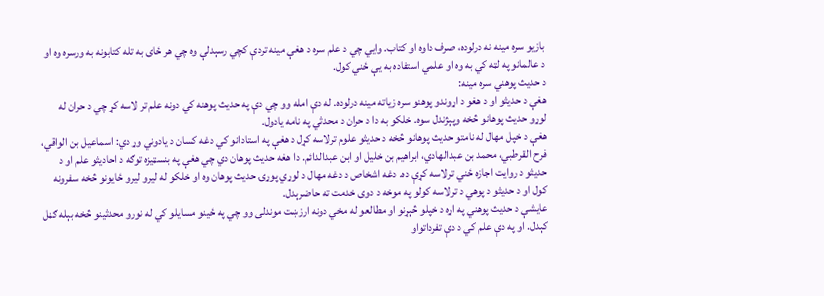بازيو سره مينه نه درلوده، صرف داوه او کتاب. وايي چي د علم سره د هغې مينه تردې کچي رسېدلې وه چي هر ځاى به تله کتابونه به ورسره وه او د عالمانو په لټه کي به وه او علمي استفاده به يې ځني کول.
د حديث پوهني سره مينه:
هغې د حديثو او د هغو د اړوندو پوهنو سره زياته مينه درلوده. له دې امله وو چي دې په حديث پوهنه کي دونه علم تر لاسه کړ چي د حران له لوړو حديث پوهانو څخه وپېژندل سوه. خلکو به دا د حران د محدثي په نامه يادول.
هغې د خپل مهال له نامتو حديث پوهانو څخه د حديثو علوم ترلاسه کړل د هغې په استادانو کي دغه کسان د يادوني وړ دي: اسماعيل بن الواقي، فرح القرطبي، محمد بن عبدالهادي، ابراهيم بن خليل او ابن عبدالدائم. دا هغه حديث پوهان دي چي هغې په بنسټيزه توګه د احاديثو علم او د حديثو د روايت اجازه ځني ترلاسه کړې ده. دغه اشخاص د دغه مهال د لوړي پوړۍ حديث پوهان وه او خلکو له ليرو ليرو ځايونو څخه سفرونه کول او د حديثو د پوهي د ترلاسه کولو په موخه د دوى خدمت ته حاضرېدل.
عايشې د حديث پوهني په اړه د خپلو څېړنو او مطالعو له مخي دونه ارزښت موندلى وو چي په ځينو مسايلو کي له نورو محدثينو څخه بېله ګڼل کېدل. او په دې علم کي د دې تفرداتواو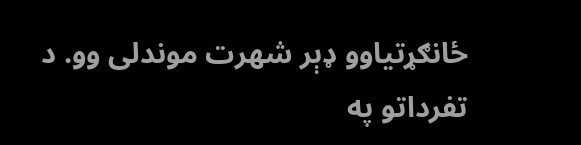ځانګړتياوو ډېر شهرت موندلى وو. د تفرداتو په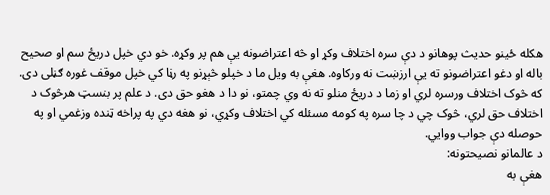هکله ځينو حديث پوهانو د دې سره اختلاف وکړ او څه اعتراضونه يې هم پر وکړه. خو دي خپل دريځ سم او صحيح باله او دغو اعتراضونو ته يې ارزښت نه ورکاوه. هغې به ويل ما د خپلو څېړنو په رڼا کي خپل موقف غوره ګڼلى دى. که څوک اختلاف ورسره لري او زما د دريځ منلو ته نه وي چمتو، نو دا د هغو حق دى. د علم پر بنسټ هرڅوک د اختلاف حق لري، څوک چي د چا سره په کومه مسئله کي اختلاف وکړي، نو هغه دي په پراخه ټنده وزغمي او په حوصله دې جواب ووايي.
د عالمانو نصيحتونه:
هغې به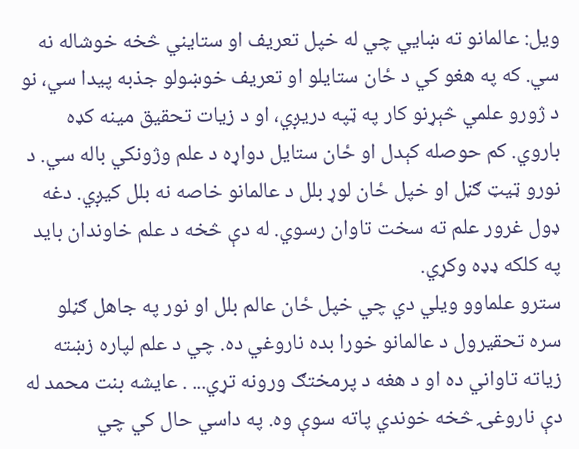ويل: عالمانو ته ښايي چي له خپل تعريف او ستايني څخه خوشاله نه سي. که په هغو کي د ځان ستايلو او تعريف خوښولو جذبه پيدا سي، نو د ژورو علمي څېړنو کار په ټپه دريږي، او د زيات تحقيق مينه کډه باروي. کم حوصله کېدل او ځان ستايل دواړه د علم وژونکي باله سي. د نورو ټيټ ګڼل او خپل ځان لوړ بلل د عالمانو خاصه نه بلل کيږي. دغه ډول غرور علم ته سخت تاوان رسوي. له دې څخه د علم خاوندان بايد په کلکه ډډه وکړي.
سترو علماوو ويلي دي چي خپل ځان عالم بلل او نور په جاهل ګڼلو سره تحقيرول د عالمانو خورا بده ناروغي ده. چي د علم لپاره زښته زياته تاواني ده او د هغه د پرمختګ ورونه تړي... . عايشه بنت محمد له دې ناروغۍ څخه خوندي پاته سوې وه. په داسي حال کي چي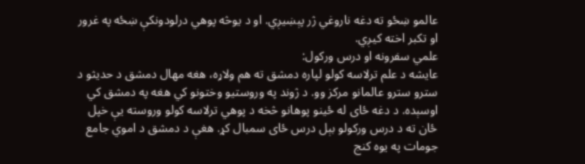عالمو ښځو ته دغه ناروغي ژر پېښيږي. او د يوڅه پوهي درلودونکې ښځه په غرور او تکبر اخته کيږي.
علمي سفرونه او درس ورکول:
عايشه د علم ترلاسه کولو لپاره دمشق ته هم ولاړه، هغه مهال دمشق د حديثو د سترو سترو عالمانو مرکز وو. د ژوند په وروستيو وختونو کي هغه په دمشق کي اوسېده. د دغه ځاى له ځينو پوهانو څخه د پوهي ترلاسه کولو وروسته يې خپل ځان ته د درس ورکولو بېل درس ځاى سمبال کړ. هغې د دمشق د اموي جامع جومات په يوه کنج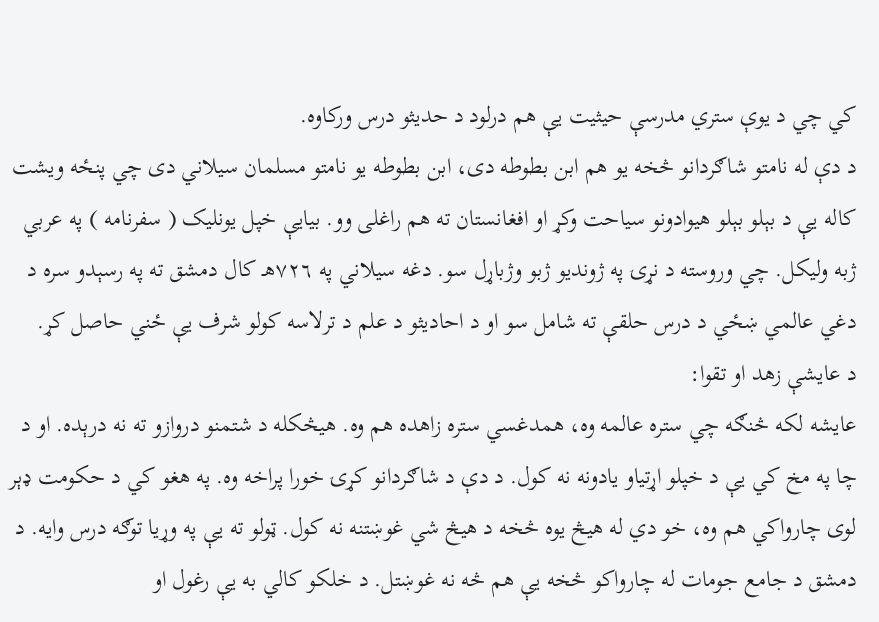کي چي د يوې ستري مدرسې حيثيت يې هم درلود د حديثو درس ورکاوه.
د دې له نامتو شاګردانو څخه يو هم ابن بطوطه دى، ابن بطوطه يو نامتو مسلمان سيلاني دى چي پنځه ويشت کاله يې د بېلو بېلو هيوادونو سياحت وکړ او افغانستان ته هم راغلى وو. بيايې خپل يونليک ( سفرنامه ) په عربي ژبه وليکل. چي وروسته د نړۍ په ژونديو ژبو وژباړل سو. دغه سيلاني په ٧٢٦هـ کال دمشق ته په رسېدو سره د دغي عالمي ښځي د درس حلقې ته شامل سو او د احاديثو د علم د ترلاسه کولو شرف يې ځني حاصل کړ.
د عايشې زهد او تقوا:
عايشه لکه څنګه چي ستره عالمه وه، همدغسي ستره زاهده هم وه. هيڅکله د شتمنو دروازو ته نه درېده. او د چا په مخ کي يې د خپلو اړتياو يادونه نه کول. د دې د شاګردانو کړۍ خورا پراخه وه. په هغو کي د حکومت ډېر لوى چارواکي هم وه، خو دي له هيڅ يوه څخه د هيڅ شي غوښتنه نه کول. ټولو ته يې په وړيا توګه درس وايه. د دمشق د جامع جومات له چارواکو څخه يې هم څه نه غوښتل. د خلکو کالي به يې رغول او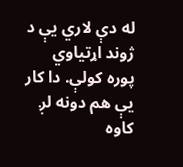له دې لاري يې د ژوند اړتياوي پوره کولې. دا کار يې هم دونه لږ کاوه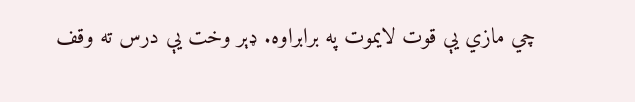چي مازي يې قوت لايموت په برابراوه. ډېر وخت يې درس ته وقف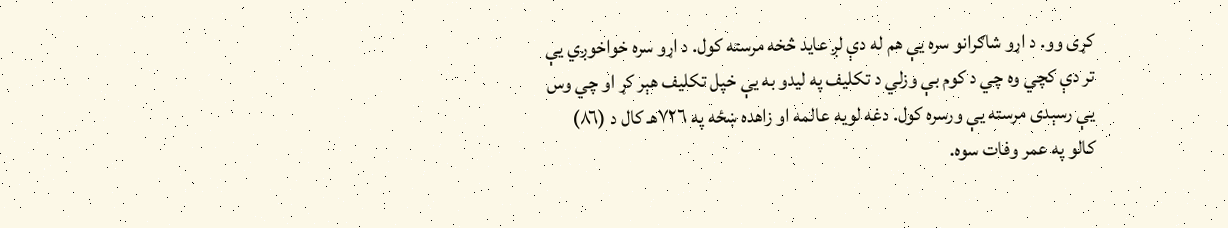کړى وو. د اړو شاګرانو سره يې هم له دې لږ عايد څخه مرسته کول. د اړو سره خواخوږي يې تر دې کچي وه چي د کوم بې وزلي د تکليف په ليدو به يې خپل تکليف هېر کړ او چي وس يې رسېدى مرسته يې ورسره کول. دغه لويه عالمه او زاهده ښځه په ٧٢٦هـ کال د (٨٦) کالو په عمر وفات سوه.